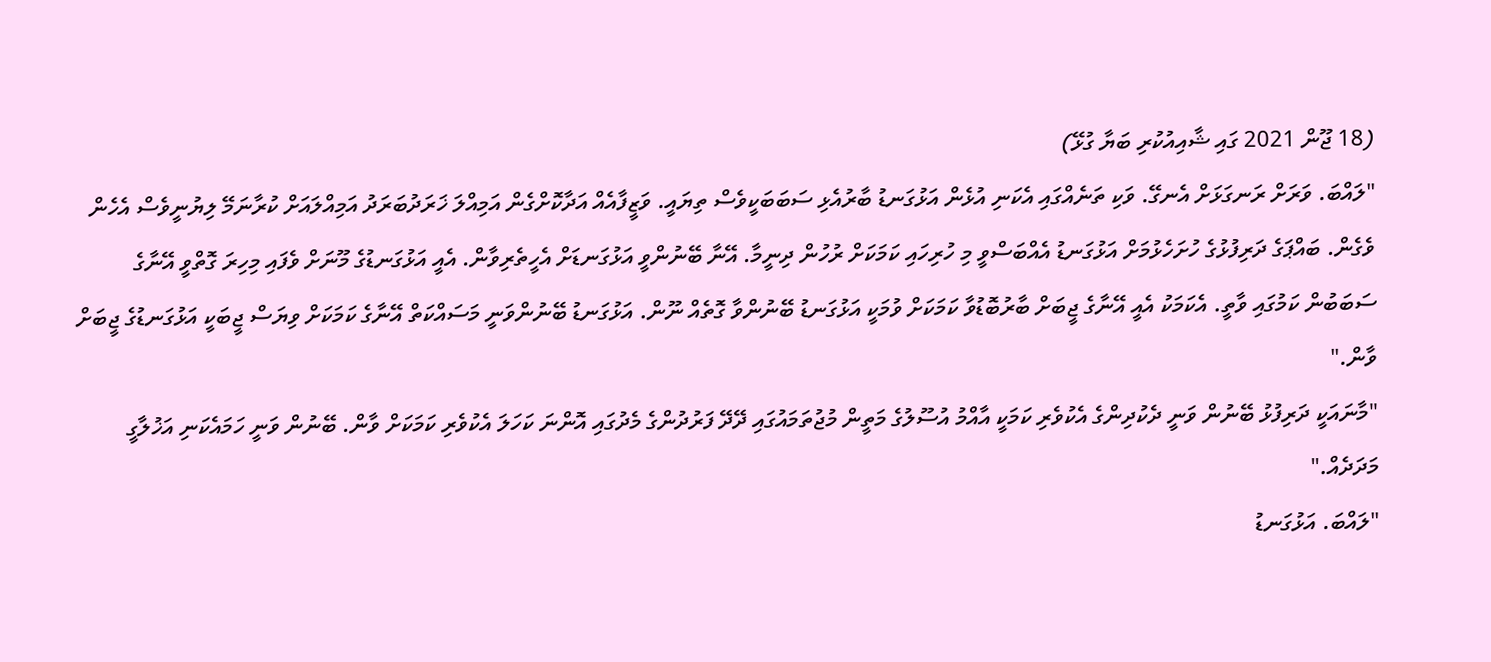(18 ޖޫން 2021 ގައި ޝާއިއުކުރި ބަޔާ ގުޅޭ)
"ލައްބަ. ވަރަށް ރަނގަޅަށް އެނގޭ. ވަކި ތަނެއްގައި އެކަނި އުޅެން އަޅުގަނޑު ބާރުއެޅި ސަބަބަކީވެސް ތިޔައީ. ވަޒީފާއެއް އަދާކޮށްގެން އަމިއްލަ ޚަރަދުބަރަދު އަމިއްލައަށް ކުރާނަމޭ ލިޔުނީވެސް އެހެން ވެގެން. ބައްޕަގެ ދަރިފުޅުގެ ހުށަހެޅުމަށް އަޅުގަނޑު އެއްބަސްވީ މި ހުރިހައި ކަމަކަށް ރުހުން ދިނީމާ. އޭނާ ބޭނުންވީ އަޅުގަނޑަށް އެހީތެރިވާން. އެއީ އަޅުގަނޑުގެ މޫނަށް ވެފައި މިހިރަ ގޮތްވީ އޭނާގެ ސަބަބުން ކަމުގައި ވާތީ. އެކަމަކު އެއީ އޭނާގެ ޖީބަށް ބާރުބޮޑުވާ ކަމަކަށް ވުމަކީ އަޅުގަނޑު ބޭނުންވާ ގޮތެއް ނޫން. އަޅުގަނޑު ބޭނުންވަނީ މަސައްކަތް އޭނާގެ ކަމަކަށް ވިޔަސް ޖީބަކީ އަޅުގަނޑުގެ ޖީބަށް ވާން."
"މާނައަކީ ދަރިފުޅު ބޭނުން ވަނީ ދެކުދިންގެ އެކުވެރި ކަމަކީ އާއްމު އުސޫލުގެ މަތީން މުޖުތަމައުގައި ދޭދޭ ފަރުދުންގެ މެދުގައި އޮންނަ ކަހަލަ އެކުވެރި ކަމަކަށް ވާން. ބޭނުން ވަނީ ހަމައެކަނި އަޚުލާގީ މަދަދެއް."
"ލައްބަ. އަޅުގަނޑު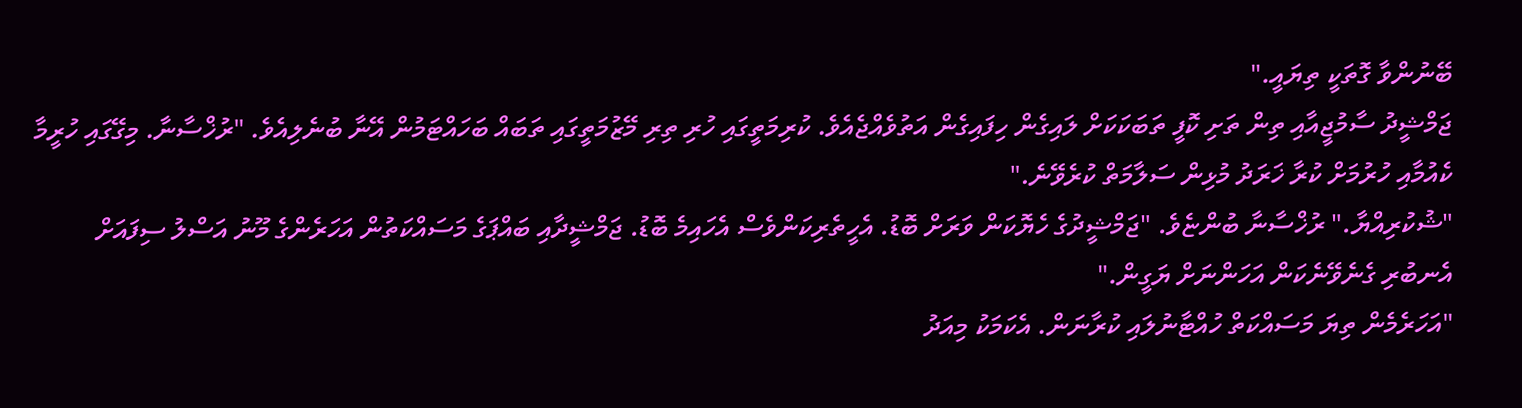ބޭނުންވާ ގޮތަކީ ތިޔައީ."
ޖަމްޝީދު ސާމުޖީއާއި ތިން ތަށި ކޮފީ ތަބަކަކަށް ލައިގެން ހިފައިގެން އަތުވެއްޖެއެވެ. ކުރިމަތީގައި ހުރި ތިރި މޭޒުމަތީގައި ތަބައް ބަހައްޓަމުން އޭނާ ބުނެލިއެވެ. "ރުޚްސާނާ. މިގޭގައި ހުރީމާ ކެއުމާއި ހުރުމަށް ކުރާ ޚަރަދު މުޅިން ސަލާމަތް ކުރެވޭނެ."
"ޝުކުރިއްޔާ." ރުޚްސާނާ ބުންޏެވެ. "ޖަމްޝީދުގެ ހެޔޮކަން ވަރަށް ބޮޑު. އެހީތެރިކަންވެސް އެހައިމެ ބޮޑު. ޖަމްޝީދާއި ބައްޕަގެ މަސައްކަތުން އަހަރެންގެ މޫނު އަސްލު ސިފައަށް އެނބުރި ގެނެވޭނެކަން އަހަންނަށް ޔަގީން."
"އަހަރެމެން ތިޔަ މަސައްކަތް ހުއްޓާނުލައި ކުރާނަން. އެކަމަކު މިއަދު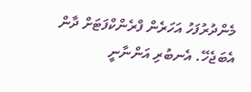މެންދުރުފަހު އަހަރެން ފްރެންކްފަޓަށް ދާން އެބަޖެހޭ. އެނބުރި އަންނާނީ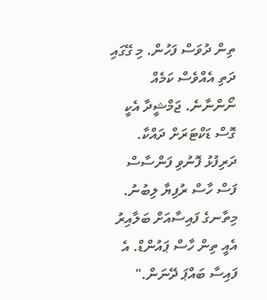ތިން ދުވަސް ފަހުން. މި ގޭގައި ދަތި އެއްވެސް ކަމެއް ނޯންނާނެ. ޖަމްޝީދާ އެކީ ގޮސް ޑަކްޓަރަށް ދައްކާ. ދަރިފުޅު ފޮނުވި ފަންސާސް ފަސް ހާސް ރުފިޔާ ލިބުނު. މިތާނގެ ފައިސާއަށް ބަލާއިރު އެއީ ތިން ހާސް ޕައުންޑް. އެ ފައިސާ ބައްޕަ ދޭނަން."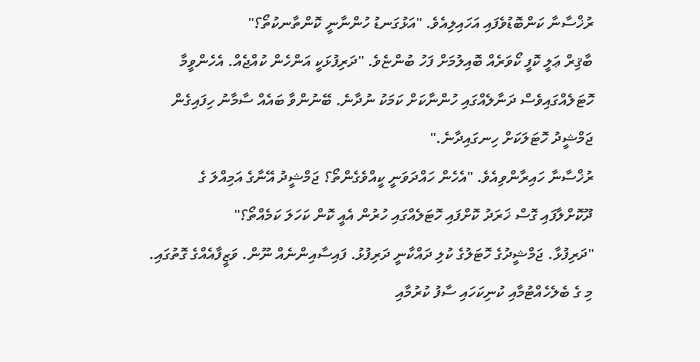ރުޚްސާނާ ކަންބޮޑުވެފައި އަހައިލިއެވެ. "އަޅުގަނޑު ހުންނާނީ ކޮންތާނކުތޯ؟"
ބާޤިރް ޢަލީ ކޮފީ ކޯވަރެއް ބޮއިލުމަށް ފަހު ބުންޏެވެ. "ދަރިފުޅަކީ އަންހެން ކުއްޖެއް. އެހެންވީމާ ހޮޓަލެއްގައިވެސް ދަނާލެއްގައި ހުންނާކަށް ކަމަކު ނުދާނެ. ބޭނުންވާ ބައެއް ސާމާނު ހިފައިގެން ޖަމްޝީދު ހޮޓަލަކަށް ހިނގައިދާނެ."
ރުޚްސާނާ ހައިރާންވިއެވެ. "އެހެން ހައްދަވަނީ ކީއްވެގެންތޯ؟ ޖަމްޝީދު އޭނާގެ އަމިއްލަ ގެ ދޫކޮށްލާފައި ގޮސް ޚަރަދު ކޮށްފައި ހޮޓަލެއްގައި ހުރުން އެއީ ކޮން ކަހަލަ ކަމެއްތޯ؟"
"ދަރިފުޅާ. ޖަމްޝީދުގެ ހޮޓަލުގެ ކުލި ދައްކާނީ ދަރިފުޅު. ފައިސާއިންނެއް ނޫން. ވަޒީފާއެއްގެ ގޮތުގައި. މި ގެ ބެލެހެއްޓުމާއި ކުނިކަހައި ސާފު ކުރުމާއި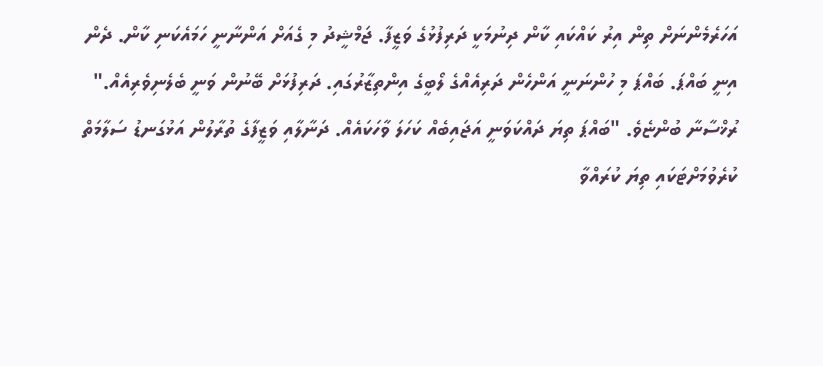އަހަރެމެންނަށް ތިން އިރު ކައްކައި ކާން ދިނުމަކީ ދަރިފުޅުގެ ވަޒީފާ. ޖަމްޝީދު މި ގެއަށް އަންނާނީ ހަމައެކަނި ކާން. ދެން އިނީ ބައްޕަ. ބައްޕަ މި ހުންނަނީ އަންހެން ދަރިއެއްގެ ލޯބީގެ އިންތިޒާރުގައި. ދަރިފުޅަށް ބޭނުން ވަނީ ބެލެނިވެރިއެއް."
ރުޚްސާނާ ބުންޏެވެ. "ބައްޕަ ތިޔަ ދައްކަވަނީ އަޖައިބެއް ކަހަލަ ވާހަކައެއް. ދަނާލާއި ވަޒީފާގެ ތުރާލުން އަޅުގަނޑު ސަލާމަތް ކުރެވުމަށްޓަކައި ތިޔަ ކުރައްވާ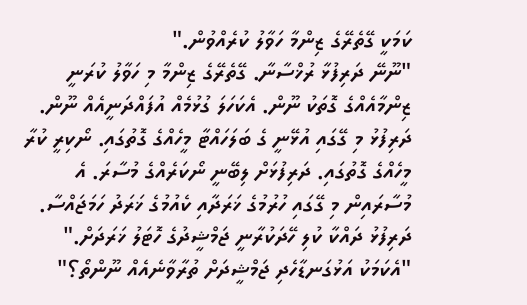ކަމަކީ ގޭތެރޭގެ ޒިންމާ ހަވާލު ކުރެއްވުން."
"ނޫނޭ ދަރިފުޅާ ރުޚްސާނާ. ގޭތެރޭގެ ޒިންމާ މި ހަވާލު ކުރަނީ ޒިންމާއެއްގެ ގޮތަކު ނޫން. އެކަހަލަ ގުޅުމެއް އުފައްދަނީއެއް ނޫން. ދަރިފުޅު މި ގޭގައި އުޅޭނީ ގެ ބަލަހައްޓާ މީހެއްގެ ގޮތުގައި. ނޯކިރީ ކުރާ މީހެއްގެ ގޮތުގައި. ދަރިފުޅަށް ލިބޭނީ ނޯކަރެއްގެ މުސާރަ. އެ މުސާރައިން މި ގޭގައި ހުރުމުގެ ޚަރަދާއި ކެއުމުގެ ޚަރަދު ހަމަޖައްސާ. ދަރިފުޅު ދައްކާ ކުލި ހޭދަކުރާނީ ޖަމްޝީދުގެ ހޮޓަލު ޚަރަދަށް."
"އެކަމަކު އަޅުގަނޑާހެދި ޖަމްޝީދަށް ތުރާވާނެއެއް ނޫންތޯ؟"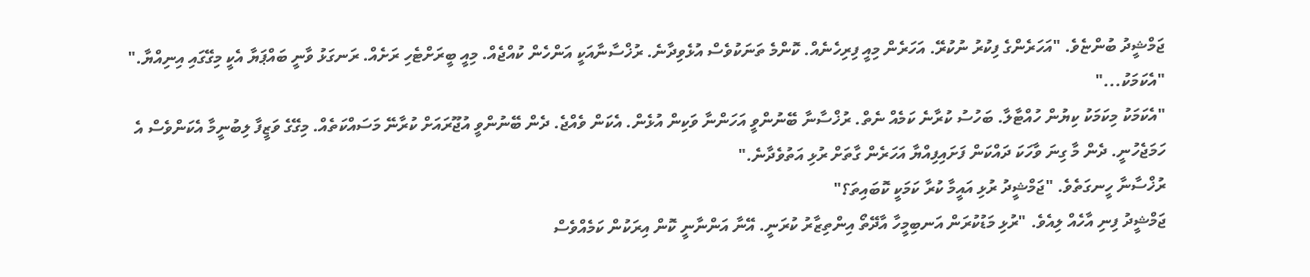ޖަމްޝީދު ބުންޏެވެ. "އަހަރެންގެ ފިކުރު ނުކުރޭ. އަހަރެން މިއީ ފިރިހެނެއް. ކޮންމެ ތަނަކުވެސް އުޅެވިދާނެ. ރުޚްސާނާއަކީ އަންހެން ކުއްޖެއް. މިއީ ބީރަށްޓެހި ރަށެއް. ރަނގަޅު ވާނީ ބައްޕަޔާ އެކީ މިގޭގައި އިނިއްޔާ."
"އެކަމަކު..."
"އެކަމަކު މިކަމަކު ކިޔުން ހުއްޓާލާ. ބަހުސު ކުރާނެ ކަމެއް ނެތް. ރުޚްސާނާ ބޭނުންވީ އަހަންނާ ވަކިން އުޅެން. އެކަން ވެއްޖެ. ދެން ބޭނުންވީ އުޖޫރައަށް ކުރާނޭ މަސައްކަތެއް. މިގޭގެ ވަޒީފާ ލިބުނީމާ އެކަންވެސް އެ ހަމަޖެހުނީ. ދެން މާ ގިނަ ވާހަކަ ދައްކަން ފަށައިފިއްޔާ އަހަރެން ގާތަށް ރުޅި އަތުވެދާނެ."
ރުޚްސާނާ ހީނގަތެވެ. "ޖަމްޝީދު ރުޅި އައީމާ ކުރާ ކަމަކީ ކޮބައިތަ؟"
ޖަމްޝީދު ފިނި އާހެއް ލިއެވެ. "ރުޅި މަޑުކުރަން އަނބިމީހާ އާދޭތޯ އިންތިޒާރު ކުރަނީ. އޭނާ އަންނާނީ ކޮން އިރަކުން ކަމެއްވެސް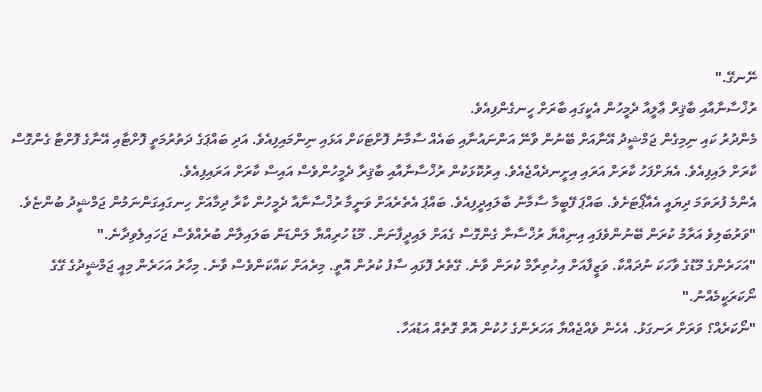ނޭނގޭ."
ރުޚްސާނާއާއި ބާޤިރް ޢާލީއާ ދެމީހުން އެކީގައި ބާރަށް ހީނގެންފިއެވެ.
މެންދުރު ކައި ނިމިގެން ޖަމްޝީދު އޭނާއަށް ބޭނުން ވާނޭ އަންނައުނާއި ބައެއް ސާމާނު ފޮށްޓަކަށް އަޅައި ނިންމައިފިއެވެ. އަދި ބައްޕަގެ ދަތުރުމަތީ ފޮށްޓާއި އޭނާގެ ފޮށްޓާ ގެންގޮސް ކާރަށް ލައިފިއެވެ. އެޔަށްފަހު ކާރަށް އަރައި އިށީނދެއްޖެއެވެ. އިރުކޮޅަކުން ރުޚްސާނާއާއި ބާޤިރާ ދެމީހުންވެސް އައިސް ކާރަށް އަރައިފިއެވެ.
އެންމެ ފުރަތަމަ ދިޔައީ އެއާޕޯޓަށެވެ. ބައްޕަ ފޭބީމާ ސާމާނު ބާލައިދީފިއެވެ. ބައްޕަ އެތެރެއަށް ވަނީމާ ރުޚްސާނާއާ ދެމީހުން ކާރާ ދިމާއަށް ހިނގައިގަންނަމުން ޖަމްޝީދު ބުންޏެވެ. "ވަރުބަލިވެ އަރާމު ކުރަން ބޭނުންވެފައި އިނިއްޔާ ރުޚްސާނާ ގެންގޮސް ގެއަށް ލައިދީފާނަން. މޫޑު ހުރިއްޔާ ލަންޑަން ބަލައިލާން ބުރެއްވެސް ޖަހައިލެވިދާނެ."
"އަހަރެންގެ މޫޑުގެ ވާހަކަ ނުދައްކާ. ވަޒީފާއަށް އިހުތިރާމް ކުރަން ވާނެ. ގޭތެރެ ފޮޅައި ސާފު ކުރުން އޮތީ. މިރެއަށް ކައްކަންވެސް ވާނެ. މިހާރު އަހަރެން މިއީ ޖަމްޝީދުގެ ގޭގެ ނޯކަރަކީމެއްނު."
"ނޯކަރެއް؟ ވަރަށް ރަނގަޅު. އެހެން ވެއްޖެއްޔާ އަހަރެންގެ ހުކުން އޮތް ގޮތެއް އަޑުއަހާ.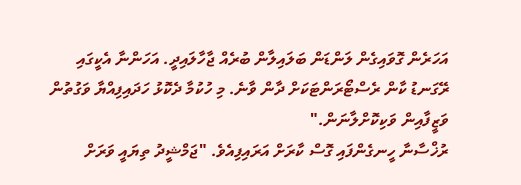އަހަރެން ގޮވައިގެން ލަންޑަން ބަލައިލާން ބުރެއް ޖާހާލައިދީ. އަހަންނާ އެކީގައި ރޭގަނޑު ކާން ރެސްޓޯރަންޓަކަށް ދާން ވާނެ. މި ހުކުމާ ދެކޮޅު ހަދައިފިއްޔާ ވަގުތުން ވަޒީފާއިން ވަކިކޮށްލާނަން."
ރުޚްސާނާ ހީނގެންފައި ގޮސް ކާރަށް އަރައިފިއެވެ. "ޖަމްޝީދު ތިޔައީ ވަރަށް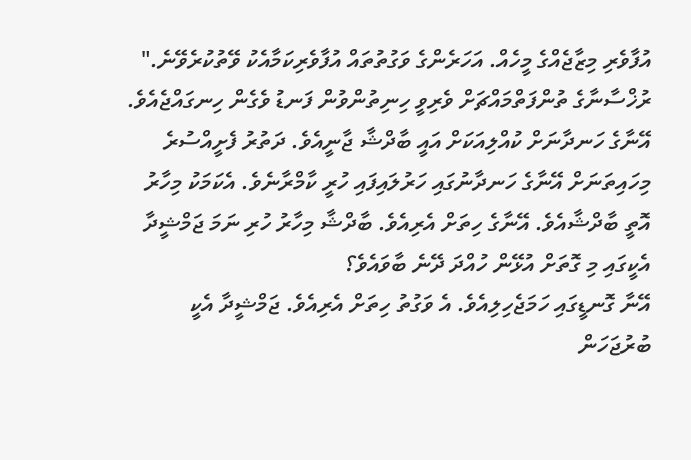އުފާވެރި މިޒާޖެއްގެ މީހެއް. އަހަރެންގެ ވަގުތުތައް އުފާވެރިކަމާއެކު ވޭތުކުރެވޭނެ."
ރުޚްސާނާގެ ތުންފަތްމައްޗަށް ވެރިވީ ހިނިތުންވުން ފަނޑު ވެގެން ހިނގައްޖެއެވެ. އޭނާގެ ހަނދާނަށް ކުއްލިއަކަށް އައީ ބާދްޝާ ޖާނީއެވެ. ދަތުރު ފެށީއްސުރެ މިހައިތަނަށް އޭނާގެ ހަނދާނުގައި ހަރުލައިފައި ހުރީ ކާމްރާނެވެ. އެކަމަކު މިހާރު އޮތީ ބާދްޝާއެވެ. އޭނާގެ ހިތަށް އެރިއެވެ. ބާދްޝާ މިހާރު ހުރި ނަމަ ޖަމްޝީދާ އެކީގައި މި ގޮތަށް އުޅޭން ހުއްދަ ދޭނެ ބާވައެވެ؟
އޭނާ ގޮނޑީގައި ހަމަޖެހިލިއެވެ. އެ ވަގުތު ހިތަށް އެރިއެވެ. ޖަމްޝީދާ އެކީ ބުރުޖަހަން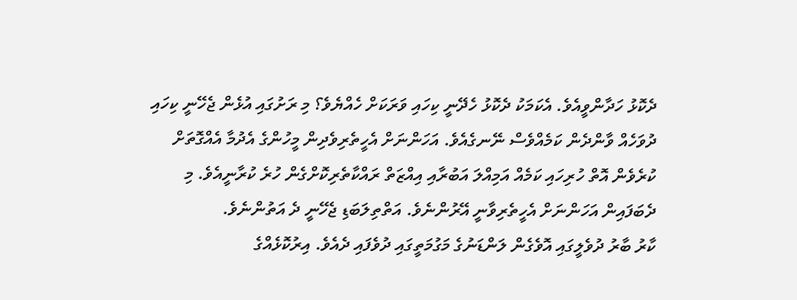ދެކޮޅު ހަދާންވީއެވެ. އެކަމަކު ދެކޮޅު ހެދޭނީ ކިހައި ވަރަކަށް ހެއްޔެވެ؟ މި ރަށުގައި އުޅެން ޖެހޭނީ ކިހައި ދުވަހެއް ވާންދެން ކަމެއްވެސް ނޭނގެއެވެ. އަހަންނަށް އެހީތެރިވެދިން މީހުންގެ އެދުމާ އެއްގޮތަށް ކުރެވެން އޮތް ހުރިހައި ކަމެއް އަމިއްލަ އަބުރާއި އިއްޒަތް ރައްކާތެރިކޮށްގެން ހުރެ ކުރާނީއެވެ. މި ދެބަފައިން އަހަންނަށް އެހީތެރިވާނީ އޭރުންނެވެ. އަތްތިލަބަޑި ޖެހޭނީ ދެ އަތުންނެވެ.
ކާރު ބާރު ދުވެލީގައި އޮވެގެން ލަންޑަނުގެ މަގުމަތީގައި ދުވެފައި ދެއެވެ. އިރުކޮޅެއްގެ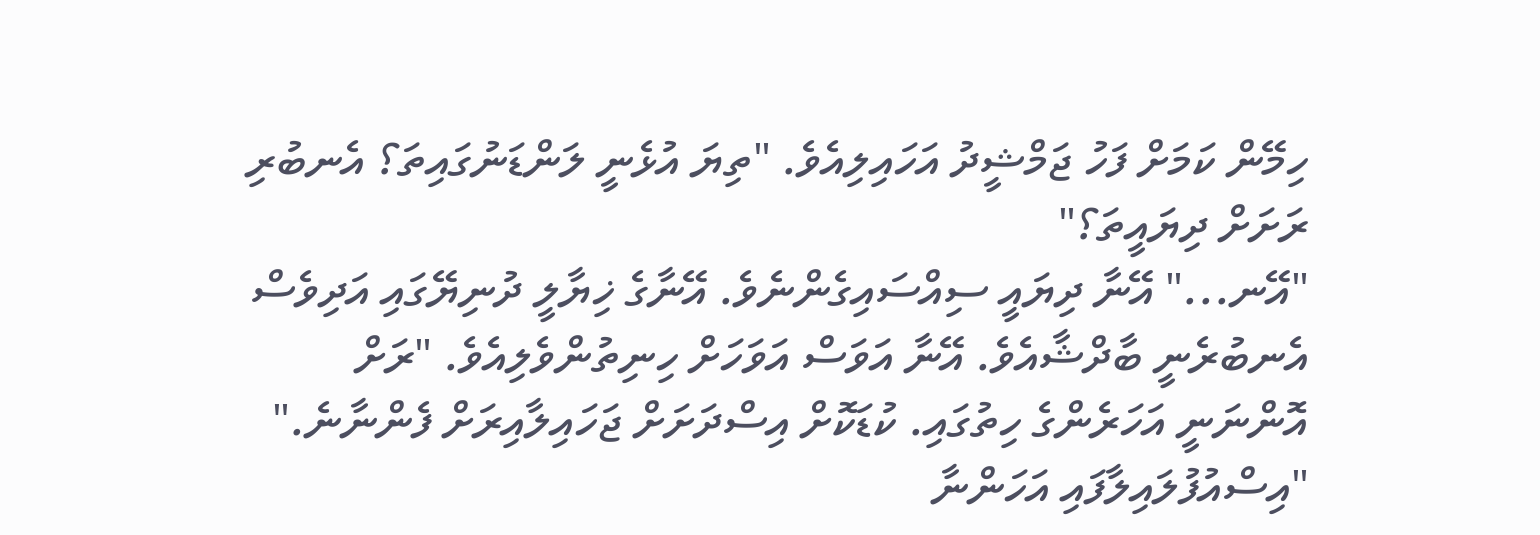ހިމޭން ކަމަށް ފަހު ޖަމްޝީދު އަހައިލިއެވެ. "ތިޔަ އުޅެނީ ލަންޑަނުގައިތަ؟ އެނބުރި ރަށަށް ދިޔައީތަ؟"
"އޭނ..." އޭނާ ދިޔައީ ސިއްސައިގެންނެވެ. އޭނާގެ ޚިޔާލީ ދުނިޔޭގައި އަދިވެސް އެނބުރެނީ ބާދްޝާއެވެ. އޭނާ އަވަސް އަވަހަށް ހިނިތުންވެލިއެވެ. "ރަށް އޮންނަނީ އަހަރެންގެ ހިތުގައި. ކުޑަކޮށް އިސްދަށަށް ޖަހައިލާއިރަށް ފެންނާނެ."
"އިސްއުފުލައިލާފައި އަހަންނާ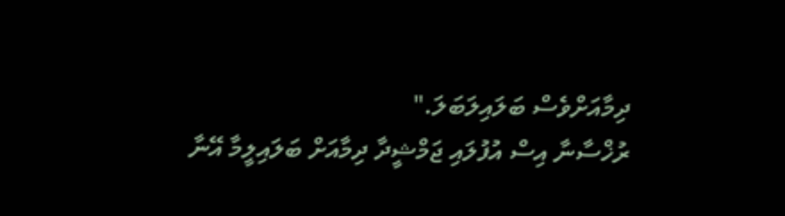ދިމާއަށްވެސް ބަލައިލަބަލަ."
ރުޚްސާނާ އިސް އުފުލައި ޖަމްޝީދާ ދިމާއަށް ބަލައިލީމާ އޭނާ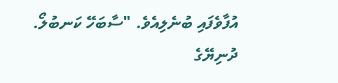އުފާވެފައި ބުނެލިއެވެ. "ސާބަހޭ ކަނބުލޯ. ދުނިޔޭގެ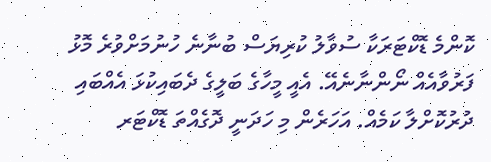ކޮންމެ ޑޮކްޓަރަކާ ސުވާލު ކުރިޔަސް ބުނާނެ ހުނުމަށްވުރެ މޮޅު ފަރުވާއެއް ނޯންނާނެއޭ. އެއީ މީހާގެ ބަލީގެ ދެބައިކުޅަ އެއްބައި ދުރުކޮށްލާ ކަމެއް. އަހަރެން މި ހަދަނީ ދޮގެއްތަ ޑޮކްޓަރ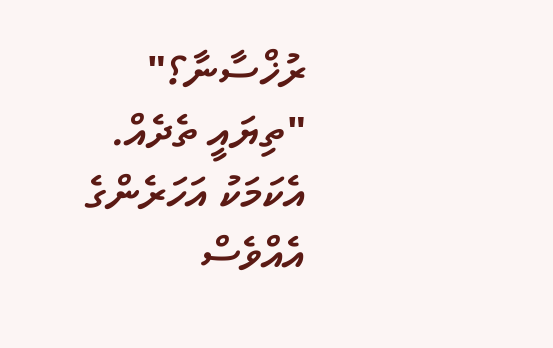ރުޚްސާނާ؟"
"ތިޔައީ ތެދެއް. އެކަމަކު އަހަރެންގެ އެއްވެސް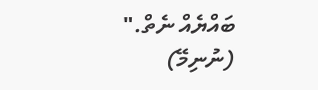ބައްޔެއް ނެތް."
(ނުނިމޭ)